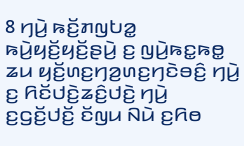8 ꤚꤣꤧ꤬ ꤒꤢꤩ꤬ꤊꤜꤝꤤ꤭ ꤒꤣꤧ꤬ꤟꤢꤩ꤬ꤟꤢꤩ꤬ꤔꤣꤧ꤬ ꤢ꤬ ꤜꤣꤧ꤬ꤒꤢ꤭ꤒꤥ꤭ ꤘꤣ ꤟꤢꤩ꤬ꤛꤢ꤬ꤚꤤ꤬ꤛꤢ꤬ꤚꤢꤧꤋꤢꤨ꤬ ꤚꤣꤧ꤬ ꤢ꤬ ꤖꤢꤩꤓꤢꤧ꤬ꤘꤢꤨ꤬ꤓꤢꤧ꤬ ꤚꤣꤧ꤬ ꤢ꤬ꤞꤢꤩ꤬ꤓꤢꤩ꤬ ꤢꤩꤜꤣ ꤡꤣꤧ ꤢ꤬ꤖꤥ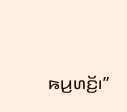ꤒꤣ꤬ꤛꤢꤩ꤬꤯”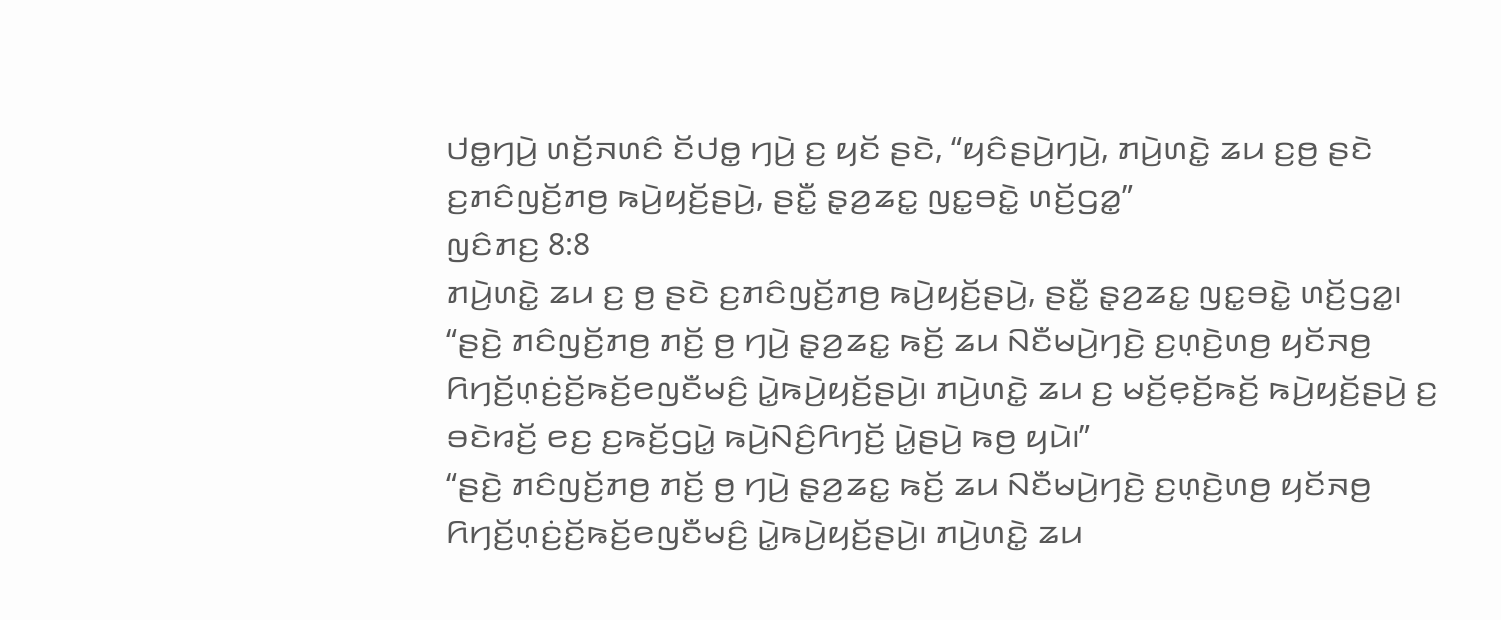ꤓꤥ꤭ꤚꤣꤧ꤬ ꤛꤢꤩ꤬ꤏꤛꤢꤨ ꤢꤩꤓꤥ꤭ ꤚꤣꤧ꤬ ꤢ꤬ ꤟꤢꤩ ꤔꤢꤧ, “ꤟꤢꤨꤔꤣꤧ꤬ꤚꤣꤧ꤬, ꤊꤣꤧ꤬ꤛꤢꤧ꤭ ꤘꤣ ꤢ꤬ꤥ꤬ ꤔꤢꤧ ꤢ꤬ꤊꤢꤨꤜꤢꤩ꤬ꤊꤥ꤬ ꤒꤣꤧ꤬ꤟꤢꤩ꤬ꤔꤣꤧ꤬, ꤔꤢꤪ꤭ ꤔ꤫ꤤ꤬ꤘꤢ꤭ ꤜꤢ꤭ꤋꤢꤧ꤭ ꤛꤢꤩ꤬ꤞꤤ꤭”
ꤜꤢꤨꤊꤢ꤬ 8:8
ꤊꤣꤧ꤬ꤛꤢꤧ꤭ ꤘꤣ ꤢ꤬ ꤥ꤬ ꤔꤢꤧ ꤢ꤬ꤊꤢꤨꤜꤢꤩ꤬ꤊꤥ꤬ ꤒꤣꤧ꤬ꤟꤢꤩ꤬ꤔꤣꤧ꤬, ꤔꤢꤪ꤭ ꤔ꤫ꤤ꤬ꤘꤢ꤭ ꤜꤢ꤭ꤋꤢꤧ꤭ ꤛꤢꤩ꤬ꤞꤤ꤭꤯
“ꤔꤢꤧ꤬ ꤊꤢꤨꤜꤢꤩ꤬ꤊꤥ꤬ ꤊꤢꤩ꤬ ꤥ꤬ ꤚꤣꤧ꤬ ꤔ꤫ꤤ꤬ꤘꤢ꤭ ꤒꤢꤩ꤬ ꤘꤣ ꤡꤢꤪꤗꤣꤧ꤬ꤚꤢꤧ꤬ ꤢ꤬ꤛ꤫ꤢꤧ꤬ꤛꤥ꤬ ꤟꤢꤩꤏꤥ꤬ ꤖꤚꤢꤩ꤬ꤛ꤫ꤢꤦ꤬ꤢꤩ꤬ꤒꤢꤩ꤬ꤕꤜꤢꤪꤗꤢꤨ꤬ ꤣꤧ꤭ꤒꤣꤧ꤬ꤟꤢꤩ꤬ꤔꤣꤧ꤬꤯ ꤊꤣꤧ꤬ꤛꤢꤧ꤭ ꤘꤣ ꤢ꤬ ꤗꤢꤩ꤬ꤕ꤫ꤢꤩ꤬ꤒꤢꤩ꤬ ꤒꤣꤧ꤬ꤟꤢꤩ꤬ꤔꤣꤧ꤬ ꤢ꤬ ꤋꤢꤧꤙꤢꤩ꤬ ꤕꤢ꤬ ꤢ꤬ꤒꤢꤩ꤬ꤞꤣꤧ꤭ ꤒꤣꤧ꤬ꤡꤢꤨ꤬ꤖꤚꤢꤩ꤬ ꤣꤧ꤭ꤔꤣꤧ꤬ ꤒꤥ꤬ ꤟꤣꤧ꤯”
“ꤔꤢꤧ꤬ ꤊꤢꤨꤜꤢꤩ꤬ꤊꤥ꤬ ꤊꤢꤩ꤬ ꤥ꤬ ꤚꤣꤧ꤬ ꤔ꤫ꤤ꤬ꤘꤢ꤭ ꤒꤢꤩ꤬ ꤘꤣ ꤡꤢꤪꤗꤣꤧ꤬ꤚꤢꤧ꤬ ꤢ꤬ꤛ꤫ꤢꤧ꤬ꤛꤥ꤬ ꤟꤢꤩꤏꤥ꤬ ꤖꤚꤢꤩ꤬ꤛ꤫ꤢꤦ꤬ꤢꤩ꤬ꤒꤢꤩ꤬ꤕꤜꤢꤪꤗꤢꤨ꤬ ꤣꤧ꤭ꤒꤣꤧ꤬ꤟꤢꤩ꤬ꤔꤣꤧ꤬꤯ ꤊꤣꤧ꤬ꤛꤢꤧ꤭ ꤘꤣ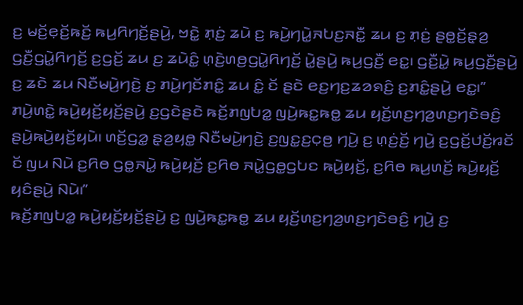ꤢ꤬ ꤗꤢꤩ꤬ꤕ꤫ꤢꤩ꤬ꤒꤢꤩ꤬ ꤒꤣ꤬ꤖꤚꤢꤩ꤬ꤔꤣꤧ꤬, ꤠꤢꤧ꤭ ꤊ꤫ꤢꤦ꤬ ꤘꤣꤧ ꤢ꤬ ꤒꤣꤧ꤬ꤚꤣꤧ꤭ꤏꤝꤢ꤬ꤏꤢꤪ꤭ ꤘꤣ ꤢ꤬ ꤊ꤫ꤢꤦ꤬ ꤔꤥ꤭ꤢꤩ꤬ꤔ꤫ꤤ꤬ ꤞꤢꤪ꤬ꤞꤣꤧ꤭ꤖꤚꤢꤩ꤬ ꤢ꤬ꤞꤢꤩ꤬ ꤘꤣ ꤢ꤬ ꤘꤣꤧꤢꤨ꤭ ꤛ꤫ꤢꤧ꤬ꤛꤥ꤬ꤞꤣꤧ꤭ꤖꤚꤢꤩ꤬ ꤣꤧ꤭ꤔꤣꤧ꤬ ꤒꤣ꤬ꤞꤢꤪ꤬ ꤕꤢ꤭꤯ ꤞꤢꤪ꤬ꤣꤧ꤭ ꤒꤣ꤬ꤞꤢꤪ꤬ꤔꤣꤧ꤬ ꤢ꤬ ꤘꤢꤧ ꤘꤣ ꤡꤢꤪꤗꤣꤧ꤬ꤚꤢꤧ꤬ ꤢ꤬ ꤊꤣꤧ꤬ꤚꤢꤩꤊꤢꤨ꤭ ꤘꤣ ꤢꤨ꤭ ꤢꤩ ꤔꤢꤧ ꤕꤢ꤬ꤚꤢ꤬ꤘꤤꤎꤢꤨ꤬ ꤢ꤬ꤊꤢꤨ꤭ꤔꤣꤧ꤬ ꤕꤢ꤭꤯”
ꤊꤣꤧ꤬ꤛꤢꤧ꤭ ꤒꤣꤧ꤬ꤟꤢꤩ꤬ꤟꤢꤩ꤬ꤔꤣꤧ꤬ ꤢ꤬ꤞꤢꤧꤔꤢꤧ ꤒꤢꤩ꤬ꤊꤜꤝꤤ꤭ ꤜꤣꤧ꤬ꤒꤢ꤭ꤒꤥ꤭ ꤘꤣ ꤟꤢꤩ꤬ꤛꤢ꤬ꤚꤤ꤬ꤛꤢ꤬ꤚꤢꤧꤋꤢꤨ꤬ ꤔꤣꤧ꤬ꤒꤣꤧ꤬ꤟꤢꤩ꤬ꤟꤣꤧ꤯ ꤛꤢꤩ꤬ꤞꤤ꤭ ꤔ꤫ꤤ꤬ꤟꤥ꤭ ꤡꤢꤪꤗꤣꤧ꤬ꤚꤢꤧ꤬ ꤢ꤬ꤜꤢ꤭ꤢ꤬ꤍ꤫ꤥ꤬ ꤚꤣꤧ꤬ ꤢ꤬ ꤛ꤫ꤢꤦ꤬ꤢꤩ꤬ ꤚꤣꤧ꤬ ꤢ꤬ꤞꤢꤩ꤬ꤓꤢꤩ꤬ꤙꤢꤩ ꤢꤩ ꤜꤣ ꤡꤣꤧ ꤢ꤬ꤖꤥ ꤞꤥ꤭ꤏꤣꤧ꤭ ꤒꤣꤧ꤬ꤟꤢꤩ꤬ ꤢ꤬ꤖꤥ ꤏꤣꤧ꤭ꤞꤥ꤭ꤞꤝꤢ ꤒꤣꤧ꤬ꤟꤢꤩ꤬, ꤢ꤬ꤖꤥ ꤒꤣ꤬ꤛꤢꤩ꤬ ꤒꤣꤧ꤬ꤟꤢꤩ꤬ ꤟꤢꤨꤔꤣꤧ꤬ ꤡꤣꤧ꤯”
ꤒꤢꤩ꤬ꤊꤜꤝꤤ꤭ ꤒꤣꤧ꤬ꤟꤢꤩ꤬ꤟꤢꤩ꤬ꤔꤣꤧ꤬ ꤢ꤬ ꤜꤣꤧ꤬ꤒꤢ꤭ꤒꤥ꤭ ꤘꤣ ꤟꤢꤩ꤬ꤛꤢ꤬ꤚꤤ꤬ꤛꤢ꤬ꤚꤢꤧꤋꤢꤨ꤬ ꤚꤣꤧ꤬ ꤢ꤬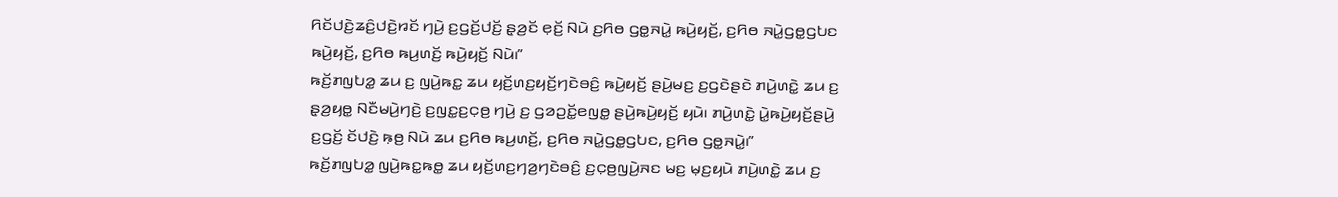ꤖꤢꤩꤓꤢꤧ꤬ꤘꤢꤨ꤬ꤓꤢꤧ꤬ꤙꤢꤩ ꤚꤣꤧ꤬ ꤢ꤬ꤞꤢꤩ꤬ꤓꤢꤩ꤬ ꤔ꤫ꤤ꤬ꤢꤩ ꤕ꤫ꤢꤩ꤬ ꤡꤣꤧ ꤢ꤬ꤖꤥ ꤞꤥ꤭ꤏꤣꤧ꤭ ꤒꤣꤧ꤬ꤟꤢꤩ꤬, ꤢ꤬ꤖꤥ ꤏꤣꤧ꤭ꤞꤥ꤭ꤞꤝꤢ ꤒꤣꤧ꤬ꤟꤢꤩ꤬, ꤢ꤬ꤖꤥ ꤒꤣ꤬ꤛꤢꤩ꤬ ꤒꤣꤧ꤬ꤟꤢꤩ꤬ ꤡꤣꤧ꤯”
ꤒꤢꤩ꤬ꤊꤜꤝꤤ꤭ ꤘꤣ ꤢ꤬ ꤜꤣꤧ꤬ꤒꤢ꤭ ꤘꤣ ꤟꤢꤩ꤬ꤛꤢ꤬ꤟꤢꤩ꤬ꤚꤢꤧꤋꤢꤨ꤬ ꤒꤣꤧ꤬ꤟꤢꤩ꤬ ꤔꤣꤧ꤬ꤗꤢ꤬ ꤢ꤬ꤞꤢꤧꤔꤢꤧ ꤊꤣꤧ꤬ꤛꤢꤧ꤭ ꤘꤣ ꤢ꤬ ꤔ꤫ꤤ꤬ꤟꤥ꤭ ꤡꤢꤪꤗꤣꤧ꤬ꤚꤢꤧ꤬ ꤢ꤬ꤜꤢ꤭ꤢ꤬ꤍ꤫ꤥ꤬ ꤚꤣꤧ꤬ ꤢ꤬ ꤞꤤꤑꤢꤩ꤭ꤕꤜꤥ꤭ ꤔꤣꤧ꤬ꤒꤣꤧ꤬ꤟꤢꤩ꤬ ꤟꤣꤧ꤯ ꤊꤣꤧ꤬ꤛꤢꤧ꤭ ꤣꤧ꤭ꤒꤣꤧ꤬ꤟꤢꤩ꤬ꤔꤣꤧ꤬ ꤢ꤬ꤞꤢꤩ꤬ ꤢꤩꤓꤢꤧ꤬ ꤒ꤫ꤥ꤬ ꤡꤣꤧ ꤘꤣ ꤢ꤬ꤖꤥ ꤒꤣ꤬ꤛꤢꤩ꤬, ꤢ꤬ꤖꤥ ꤏꤣꤧ꤭ꤞꤥ꤭ꤞꤝꤢ, ꤢ꤬ꤖꤥ ꤞꤥ꤭ꤏꤣꤧ꤭꤯”
ꤒꤢꤩ꤬ꤊꤜꤝꤤ꤭ ꤜꤣꤧ꤬ꤒꤢ꤭ꤒꤥ꤭ ꤘꤣ ꤟꤢꤩ꤬ꤛꤢ꤬ꤚꤤ꤬ꤚꤢꤧꤋꤢꤨ꤬ ꤢ꤬ꤍ꤫ꤥ꤬ꤜꤣꤧ꤬ꤏꤢ ꤗꤢ꤬ ꤗ꤫ꤢ꤬ꤟꤣꤧ ꤊꤣꤧ꤬ꤛꤢꤧ꤭ ꤘꤣ ꤢ꤬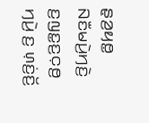ꤔ꤫ꤤ꤬ꤟꤥ꤭ ꤡꤢꤪꤗꤣꤧ꤬ꤚꤢꤧ꤬ ꤢ꤬ꤜꤢ꤭ꤢ꤬ꤍ꤫ꤥ꤬ ꤚꤣꤧ꤬ ꤢ꤬ ꤛ꤫ꤢꤦ꤬ꤢꤩ꤬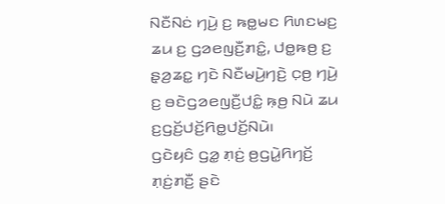ꤡꤢꤪꤡꤢꤦ ꤚꤣꤧ꤬ ꤢ꤬ ꤒꤥ꤭ꤗꤢ ꤖꤛꤢꤗꤢ꤬ ꤘꤣ ꤢ꤬ ꤞꤤꤕꤜꤢꤪ꤬ꤊꤢꤨ꤭, ꤓꤥ꤭ꤒꤥ꤬ ꤢ꤬ ꤔ꤫ꤤ꤬ꤘꤢ꤭ ꤚꤢꤧ ꤡꤢꤪꤗꤣꤧ꤬ꤚꤢꤧ꤬ ꤍ꤫ꤥ꤬ ꤚꤣꤧ꤬ ꤢ꤬ ꤋꤢꤧꤞꤤꤕꤜꤢꤪ꤬ꤓꤢꤨ꤭ ꤒ꤫ꤥ꤬ ꤡꤣꤧ ꤘꤣ ꤢ꤬ꤞꤢꤩ꤬ꤓꤢꤩ꤬ꤖꤥ꤭ꤓꤢꤩ꤬ꤡꤣꤧ꤯
ꤞꤢꤧꤟꤢꤨ ꤞꤤ꤭ ꤊ꤫ꤢꤦ꤬ ꤥ꤬ꤞꤣꤧ꤭ꤖꤚꤢꤩ꤬ ꤊ꤫ꤢꤦ꤬ꤊꤢꤪ꤬ ꤔꤢꤧ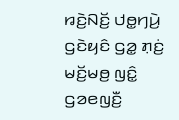ꤙꤢꤧ꤬ꤡꤢꤩ꤬ ꤓꤥ꤭ꤚꤣꤧ꤬ ꤞꤢꤧꤟꤢꤨ ꤞꤤ꤭ ꤊ꤫ꤢꤦ꤬ ꤗꤢꤩ꤬ꤗꤥ꤬ ꤜꤢꤨ꤭ ꤞꤤꤕꤜꤢꤪ꤬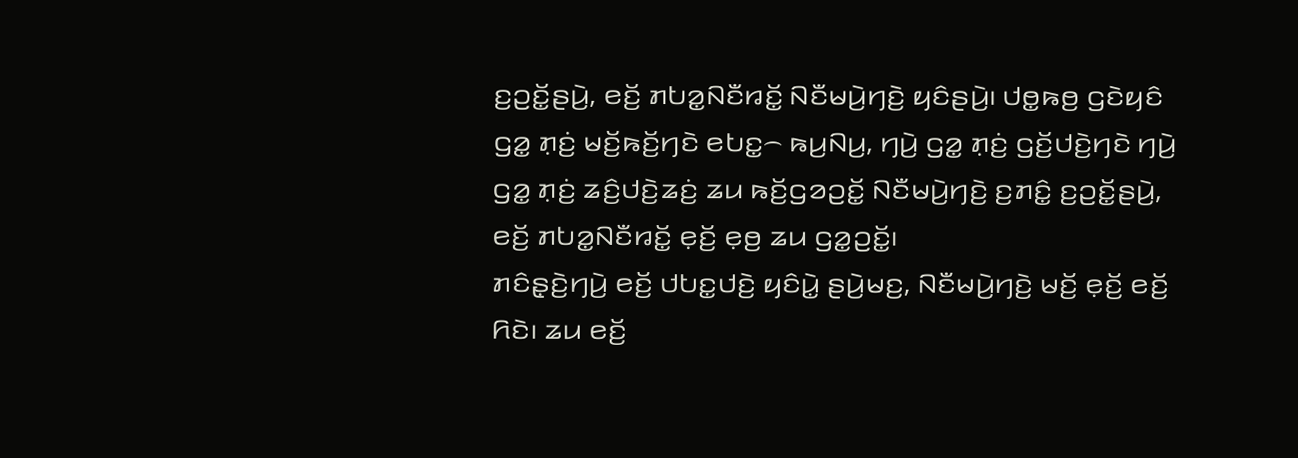ꤢ꤬ꤑꤢꤩ꤭ꤔꤣꤧ꤬, ꤕꤢꤩ꤬ ꤊꤝꤤ꤭ꤡꤢꤪꤙꤢꤩ꤭ ꤡꤢꤪꤗꤣꤧ꤬ꤚꤢꤧ꤬ ꤟꤢꤨꤔꤣꤧ꤬꤯ ꤓꤥ꤭ꤒꤥ꤬ ꤞꤢꤧꤟꤢꤨ ꤞꤤ꤭ ꤊ꤫ꤢꤦ꤬ ꤗꤢꤩ꤬ꤒꤢꤩ꤬ꤚꤢꤧ ꤕꤝꤢ꤭꤮ ꤒꤣ꤬ꤡꤣ꤬, ꤚꤣꤧ꤬ ꤞꤤ꤭ ꤊ꤫ꤢꤦ꤬ ꤞꤢꤩ꤬ꤓꤢꤧ꤬ꤚꤢꤧ ꤚꤣꤧ꤬ ꤞꤤ꤭ ꤊ꤫ꤢꤦ꤬ ꤘꤢꤨ꤬ꤓꤢꤧ꤬ꤘꤢꤦ꤬ ꤘꤣ ꤒꤢꤩ꤬ꤞꤤꤑꤢꤩ꤭ ꤡꤢꤪꤗꤣꤧ꤬ꤚꤢꤧ꤬ ꤢ꤬ꤊꤢꤨ꤭ ꤢ꤬ꤑꤢꤩ꤭ꤔꤣꤧ꤬, ꤕꤢꤩ꤬ ꤊꤝꤤ꤭ꤡꤢꤪꤙꤢꤩ꤭ ꤕ꤫ꤢꤩ꤬ ꤕ꤫ꤥ꤬ ꤘꤣ ꤞꤤ꤭ꤑꤢꤩ꤭꤯
ꤊꤢꤨꤔ꤫ꤢꤧ꤬ꤚꤣꤧ꤬ ꤕꤢꤩ꤬ ꤓꤝꤢ꤭ꤓꤢꤧ꤬ ꤟꤢꤨꤣꤧ꤭ ꤔꤣꤧ꤬ꤗꤢ꤬, ꤡꤢꤪꤗꤣꤧ꤬ꤚꤢꤧ꤬ ꤗꤢꤩ꤬ ꤕ꤫ꤢꤩ꤬ ꤕꤢꤩ꤬ ꤖꤢꤧ꤯ ꤘꤣ ꤕꤢꤩ꤬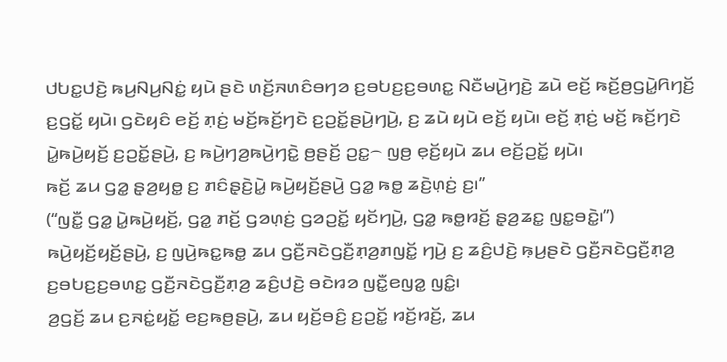ꤓꤝꤢ꤭ꤓꤢꤧ꤬ ꤒꤣ꤬ꤡꤣ꤬ꤡꤢꤦ꤭ ꤟꤣꤧ ꤔꤢꤧ ꤛꤢꤩ꤬ꤏꤛꤢꤨꤋꤚꤤ ꤢ꤬ꤋꤝꤢ꤬ꤢ꤬ꤋꤛꤢ꤭ ꤡꤢꤪꤗꤣꤧ꤬ꤚꤢꤧ꤬ ꤘꤣꤧ ꤕꤢꤩ꤬ ꤒꤢꤩ꤬ꤥ꤬ꤞꤣꤧ꤭ꤖꤚꤢꤩ꤬ ꤢ꤬ꤞꤢꤩ꤭ ꤟꤣꤧ꤯ ꤞꤢꤧꤟꤢꤨ ꤕꤢꤩ꤬ ꤊ꤫ꤢꤦ꤬ ꤗꤢꤩ꤬ꤒꤢꤩ꤬ꤚꤢꤧ ꤢ꤬ꤑꤢꤩ꤭ꤔꤣꤧ꤬ꤚꤣꤧ꤬, ꤢ꤬ ꤘꤣꤧ ꤟꤣꤧ ꤕꤢꤩ꤬ ꤟꤣꤧ꤯ ꤕꤢꤩ꤬ ꤊ꤫ꤢꤦ꤬ ꤗꤢꤩ꤬ ꤒꤢꤩ꤬ꤚꤢꤧ ꤣꤧ꤭ꤒꤣꤧ꤬ꤟꤢꤩ꤬ ꤢ꤬ꤑꤢꤩ꤭ꤔꤣꤧ꤬, ꤢ꤬ ꤒꤣꤧ꤬ꤚꤤ꤬ꤒꤣꤧ꤬ꤚꤢꤧ꤭ ꤥ꤬ꤔꤢꤩ꤬ ꤑꤢ꤭꤮ ꤜꤥ꤬ ꤕ꤫ꤢꤩ꤬ꤟꤣꤧ ꤘꤣ ꤕꤢꤩ꤬ꤑꤢꤩ꤭ ꤟꤣꤧ꤯
ꤒꤢꤩ꤬ ꤘꤣ ꤞꤤ꤭ ꤔ꤫ꤤ꤬ꤟꤥ꤭ ꤢ꤬ ꤊꤢꤨꤔ꤫ꤢꤧ꤬ꤣꤧ꤭ ꤒꤣꤧ꤬ꤟꤢꤩ꤬ꤔꤣꤧ꤬ ꤞꤤ꤭ ꤒꤥ꤭ ꤘꤢꤧ꤬ꤛ꤫ꤢꤦ꤬ ꤢ꤬꤯”
(“ꤜꤢꤪ꤭ ꤞꤤ꤭ ꤣꤧ꤭ꤒꤣꤧ꤬ꤟꤢꤩ꤬, ꤞꤤ꤭ ꤊꤢꤩ꤬ ꤞꤤꤛ꤫ꤢꤦ꤬ ꤞꤤꤑꤢꤩ꤭ ꤟꤢꤩꤚꤣꤧ꤬, ꤞꤤ꤭ ꤒꤥ꤭ꤙꤢꤩ꤬ ꤔ꤫ꤤ꤬ꤘꤢ꤭ ꤜꤢ꤭ꤋꤢꤧ꤭꤯”)
ꤒꤣꤧ꤬ꤟꤢꤩ꤬ꤟꤢꤩ꤬ꤔꤣꤧ꤬, ꤢ꤬ ꤜꤣꤧ꤬ꤒꤢ꤭ꤒꤥ꤭ ꤘꤣ ꤞꤢꤪ꤬ꤏꤢꤧꤞꤢꤪ꤬ꤊ꤫ꤤ꤬ꤊꤜꤢꤩ꤭ ꤚꤣꤧ꤬ ꤢ꤬ ꤘꤢꤨ꤬ꤓꤢꤧ꤬ ꤒ꤫ꤣ꤬ꤔꤢꤧ ꤞꤢꤪ꤬ꤏꤢꤧꤞꤢꤪ꤬ꤊ꤫ꤤ꤬ ꤢ꤬ꤋꤝꤢ꤬ꤢ꤬ꤋꤛꤢ꤭ ꤞꤢꤪ꤬ꤏꤢꤧꤞꤢꤪ꤬ꤊ꤫ꤤ꤬ ꤘꤢꤨ꤬ꤓꤢꤧ꤬ ꤋꤢꤧꤙꤤ ꤜꤢꤪ꤭ꤕꤜꤤ꤭ ꤜꤢꤨ꤭꤯
ꤤ꤬ꤞꤢꤩ꤬ ꤘꤣ ꤢ꤬ꤏꤢꤦ꤭ꤟꤢꤩ꤭ ꤕꤢ꤬ꤒꤥ꤬ꤔꤣꤧ꤬, ꤘꤣ ꤟꤢꤩ꤬ꤋꤢꤨ꤬ ꤢ꤬ꤑꤢꤩ꤭ ꤙꤢꤩ꤬ꤙꤢꤩ꤬, ꤘꤣ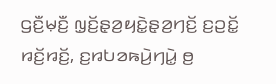ꤞꤢꤪ꤬ꤗ꤫ꤢꤪ꤬ ꤜ꤫ꤢꤩ꤬ꤔ꤫ꤤ꤬ꤟꤢꤧ꤭ꤔ꤫ꤤ꤬ꤚꤢꤩ꤬ ꤢ꤬ꤑꤢꤩ꤭ ꤙꤢꤩ꤬ꤙꤢꤩ꤬, ꤢ꤬ꤙꤝꤤꤒꤣꤧ꤬ꤚꤣꤧ꤭ ꤥ꤬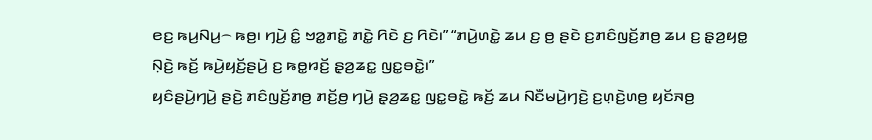ꤕꤢ꤬ ꤒꤣ꤬ꤡꤣ꤬꤮ ꤒꤥ꤬꤯ ꤚꤣꤧ꤬ ꤢꤨ꤭ ꤠꤤ꤭ꤊꤢꤧ꤭ ꤊꤢꤧ꤭ ꤖꤢꤧ ꤢ꤬ ꤖꤢꤧ꤯” “ꤊꤣꤧ꤬ꤛꤢꤧ꤭ ꤘꤣ ꤢ꤬ ꤥ꤬ ꤔꤢꤧ ꤢ꤬ꤊꤢꤨꤜꤢꤩ꤬ꤊꤥ꤬ ꤘꤣ ꤢ꤬ ꤔ꤫ꤤ꤬ꤟꤥ꤭ ꤡ꤫ꤢꤧ꤬ ꤒꤢꤩ꤬ ꤒꤣꤧ꤬ꤟꤢꤩ꤬ꤔꤣꤧ꤬ ꤢ꤬ ꤒꤥ꤭ꤙꤢꤩ꤬ ꤔ꤫ꤤ꤬ꤘꤢ꤭ ꤜꤢ꤭ꤋꤢꤧ꤭꤯”
ꤟꤢꤨꤔꤣꤧ꤬ꤚꤣꤧ꤬ ꤔꤢꤧ꤬ ꤊꤢꤨꤜꤢꤩ꤬ꤊꤥ꤬ ꤊꤢꤩ꤬ꤥ꤬ ꤚꤣꤧ꤬ ꤔ꤫ꤤ꤬ꤘꤢ꤭ ꤜꤢ꤭ꤋꤢꤧ꤭ ꤒꤢꤩ꤬ ꤘꤣ ꤡꤢꤪꤗꤣꤧ꤬ꤚꤢꤧ꤬ ꤢ꤬ꤛ꤫ꤢꤧ꤬ꤛꤥ꤬ ꤟꤢꤩꤏꤥ꤬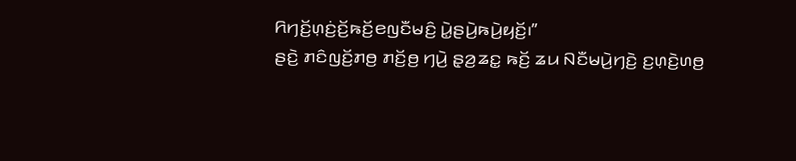ꤖꤚꤢꤩ꤬ꤛ꤫ꤢꤦ꤬ꤢꤩ꤬ꤒꤢꤩ꤬ꤕꤜꤢꤪꤗꤢꤨ꤬ ꤣꤧ꤭ꤔꤣꤧ꤬ꤒꤣꤧ꤬ꤟꤢꤩ꤬꤯”
ꤔꤢꤧ꤬ ꤊꤢꤨꤜꤢꤩ꤬ꤊꤥ꤬ ꤊꤢꤩ꤬ꤥ꤬ ꤚꤣꤧ꤬ ꤔ꤫ꤤ꤬ꤘꤢ꤭ ꤒꤢꤩ꤬ ꤘꤣ ꤡꤢꤪꤗꤣꤧ꤬ꤚꤢꤧ꤬ ꤢ꤬ꤛ꤫ꤢꤧ꤬ꤛꤥ꤬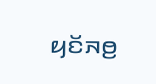ꤟꤢꤩꤏꤥ꤬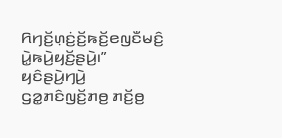ꤖꤚꤢꤩ꤬ꤛ꤫ꤢꤦ꤬ꤢꤩ꤬ꤒꤢꤩ꤬ꤕꤜꤢꤪꤗꤢꤨ꤬ ꤣꤧ꤭ꤒꤣꤧ꤬ꤟꤢꤩ꤬ꤔꤣꤧ꤬꤯”
ꤟꤢꤨꤔꤣꤧ꤬ꤚꤣꤧ꤬ ꤞꤤ꤭ꤊꤢꤨꤜꤢꤩ꤬ꤊꤥ꤬ ꤊꤢꤩ꤬ꤥ꤬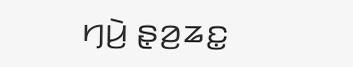ꤚꤣꤧ꤬ ꤔ꤫ꤤ꤬ꤘꤢ꤭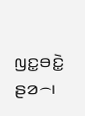ꤜꤢ꤭ꤋꤢꤧ꤭ ꤔꤤ꤮꤯